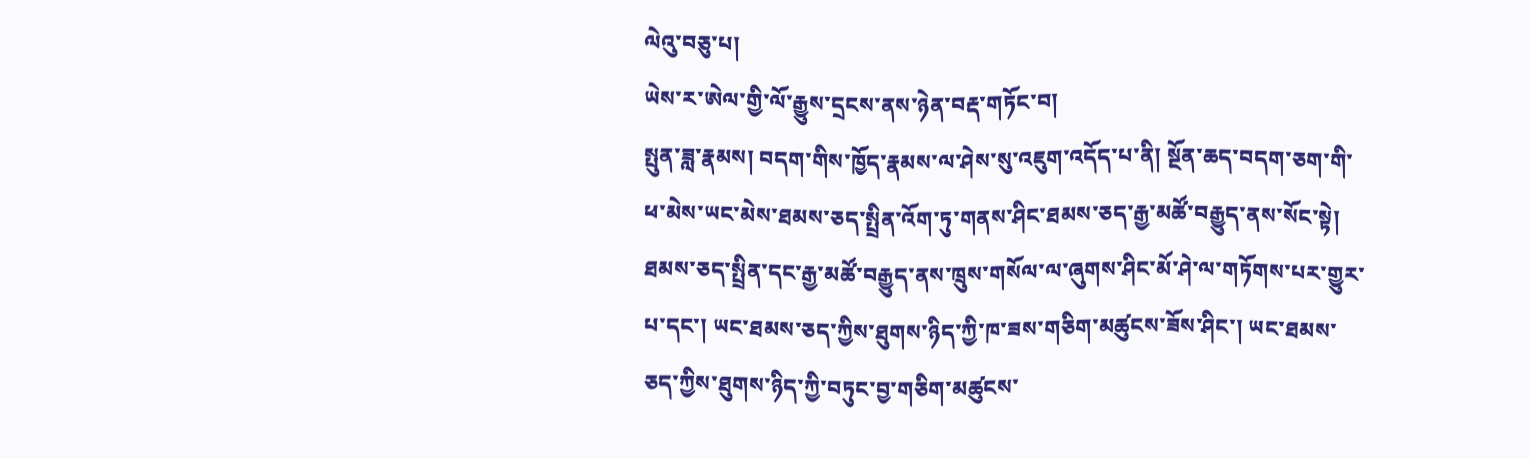ལེའུ་བཅུ་པ།
ཡེས་ར་ཨེལ་གྱི་ལོ་རྒྱུས་དྲངས་ནས་ཉེན་བརྡ་གཏོང་བ།
སྤུན་ཟླ་རྣམས། བདག་གིས་ཁྱོད་རྣམས་ལ་ཤེས་སུ་འཇུག་འདོད་པ་ནི། སྔོན་ཆད་བདག་ཅག་གི་ཕ་མེས་ཡང་མེས་ཐམས་ཅད་སྤྲིན་འོག་ཏུ་གནས་ཤིང་ཐམས་ཅད་རྒྱ་མཚོ་བརྒྱུད་ནས་སོང་སྟེ། ཐམས་ཅད་སྤྲིན་དང་རྒྱ་མཚོ་བརྒྱུད་ནས་ཁྲུས་གསོལ་ལ་ཞུགས་ཤིང་མོ་ཤེ་ལ་གཏོགས་པར་གྱུར་པ་དང་། ཡང་ཐམས་ཅད་ཀྱིས་ཐུགས་ཉིད་ཀྱི་ཁ་ཟས་གཅིག་མཚུངས་ཟོས་ཤིང་། ཡང་ཐམས་ཅད་ཀྱིས་ཐུགས་ཉིད་ཀྱི་བཏུང་བྱ་གཅིག་མཚུངས་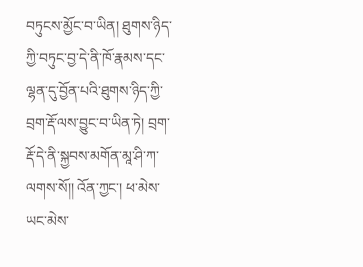བཏུངས་མྱོང་བ་ཡིན། ཐུགས་ཉིད་ཀྱི་བཏུང་བྱ་དེ་ནི་ཁོ་རྣམས་དང་ལྷན་དུ་བྱོན་པའི་ཐུགས་ཉིད་ཀྱི་བྲག་རྡོ་ལས་བྱུང་བ་ཡིན་ཏེ། བྲག་རྡོ་དེ་ནི་སྐྱབས་མགོན་མཱ་ཤི་ཀ་ལགས་སོ།། འོན་ཀྱང་། ཕ་མེས་ཡང་མེས་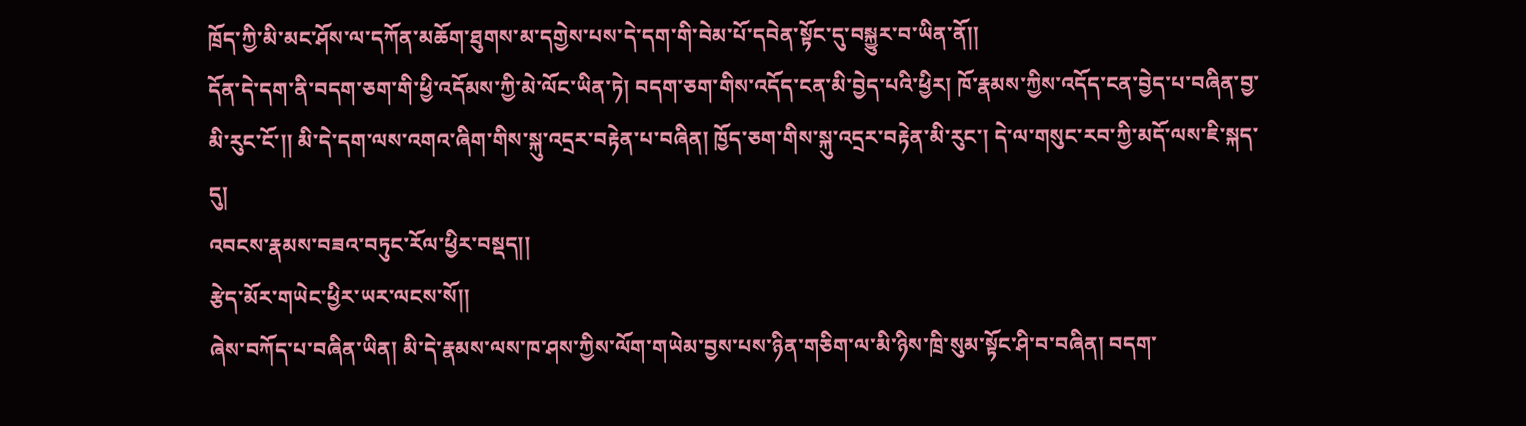ཁྲོད་ཀྱི་མི་མང་ཤོས་ལ་དཀོན་མཆོག་ཐུགས་མ་དགྱེས་པས་དེ་དག་གི་བེམ་པོ་དབེན་སྟོང་དུ་བསྐྱུར་བ་ཡིན་ནོ།།
དོན་དེ་དག་ནི་བདག་ཅག་གི་ཕྱི་འདོམས་ཀྱི་མེ་ལོང་ཡིན་ཏེ། བདག་ཅག་གིས་འདོད་ངན་མི་བྱེད་པའི་ཕྱིར། ཁོ་རྣམས་ཀྱིས་འདོད་ངན་བྱེད་པ་བཞིན་བྱ་མི་རུང་ངོ་།། མི་དེ་དག་ལས་འགའ་ཞིག་གིས་སྐུ་འདྲར་བརྟེན་པ་བཞིན། ཁྱོད་ཅག་གིས་སྐུ་འདྲར་བརྟེན་མི་རུང་། དེ་ལ་གསུང་རབ་ཀྱི་མདོ་ལས་ཇི་སྐད་དུ།
འབངས་རྣམས་བཟའ་བཏུང་རོལ་ཕྱིར་བསྡད།།
རྩེད་མོར་གཡེང་ཕྱིར་ཡར་ལངས་སོ།།
ཞེས་བཀོད་པ་བཞིན་ཡིན། མི་དེ་རྣམས་ལས་ཁ་ཤས་ཀྱིས་ལོག་གཡེམ་བྱས་པས་ཉིན་གཅིག་ལ་མི་ཉིས་ཁྲི་སུམ་སྟོང་ཤི་བ་བཞིན། བདག་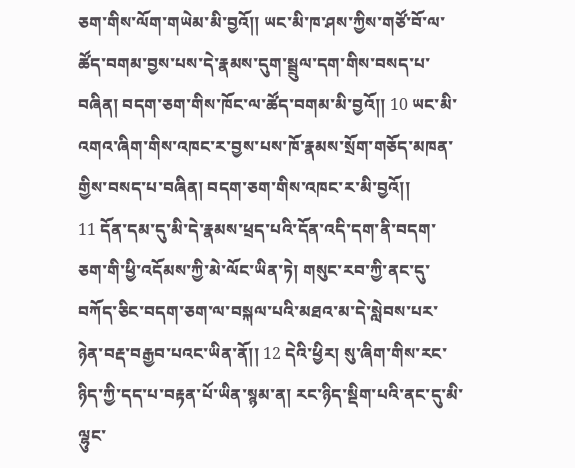ཅག་གིས་ལོག་གཡེམ་མི་བྱའོ།། ཡང་མི་ཁ་ཤས་ཀྱིས་གཙོ་བོ་ལ་ཚོད་བགམ་བྱས་པས་དེ་རྣམས་དུག་སྦྲུལ་དག་གིས་བསད་པ་བཞིན། བདག་ཅག་གིས་ཁོང་ལ་ཚོད་བགམ་མི་བྱའོ།། 10 ཡང་མི་འགའ་ཞིག་གིས་འཁང་ར་བྱས་པས་ཁོ་རྣམས་སྲོག་གཅོད་མཁན་གྱིས་བསད་པ་བཞིན། བདག་ཅག་གིས་འཁང་ར་མི་བྱའོ།།
11 དོན་དམ་དུ་མི་དེ་རྣམས་ཕྲད་པའི་དོན་འདི་དག་ནི་བདག་ཅག་གི་ཕྱི་འདོམས་ཀྱི་མེ་ལོང་ཡིན་ཏེ། གསུང་རབ་ཀྱི་ནང་དུ་བཀོད་ཅིང་བདག་ཅག་ལ་བསྐལ་པའི་མཐའ་མ་དེ་སླེབས་པར་ཉེན་བརྡ་བརྒྱབ་པའང་ཡིན་ནོ།། 12 དེའི་ཕྱིར། སུ་ཞིག་གིས་རང་ཉིད་ཀྱི་དད་པ་བརྟན་པོ་ཡིན་སྙམ་ན། རང་ཉིད་སྡིག་པའི་ནང་དུ་མི་ལྷུང་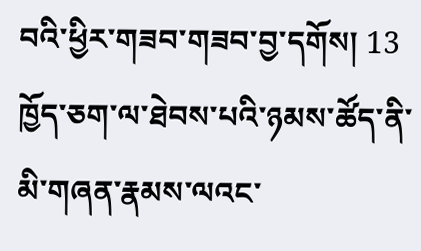བའི་ཕྱིར་གཟབ་གཟབ་བྱ་དགོས། 13 ཁྱོད་ཅག་ལ་ཐེབས་པའི་ཉམས་ཚོད་ནི་མི་གཞན་རྣམས་ལའང་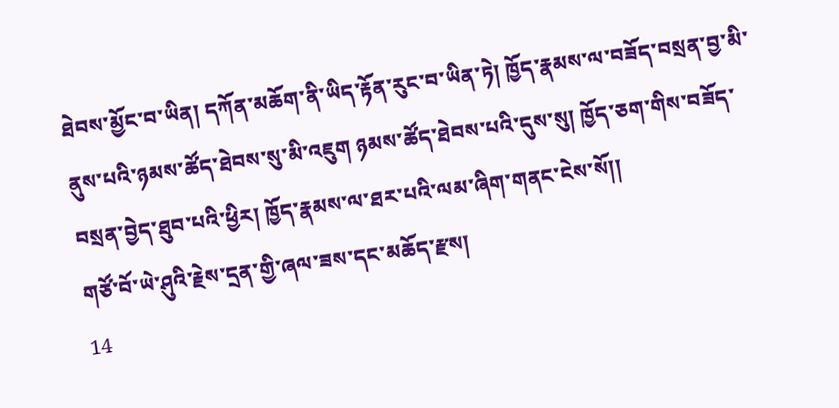ཐེབས་མྱོང་བ་ཡིན། དཀོན་མཆོག་ནི་ཡིད་རྟོན་རུང་བ་ཡིན་ཏེ། ཁྱོད་རྣམས་ལ་བཟོད་བསྲན་བྱ་མི་ནུས་པའི་ཉམས་ཚོད་ཐེབས་སུ་མི་འཇུག ཉམས་ཚོད་ཐེབས་པའི་དུས་སུ། ཁྱོད་ཅག་གིས་བཟོད་བསྲན་བྱེད་ཐུབ་པའི་ཕྱིར། ཁྱོད་རྣམས་ལ་ཐར་པའི་ལམ་ཞིག་གནང་ངེས་སོ།།
གཙོ་བོ་ཡེ་ཤུའི་རྗེས་དྲན་གྱི་ཞལ་ཟས་དང་མཆོད་རྫས།
14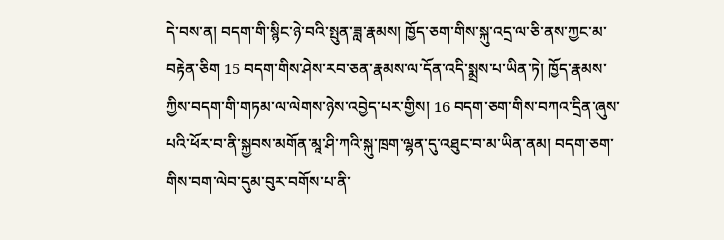དེ་བས་ན། བདག་གི་སྙིང་ཉེ་བའི་སྤུན་ཟླ་རྣམས། ཁྱོད་ཅག་གིས་སྐུ་འདྲ་ལ་ཅི་ནས་ཀྱང་མ་བརྟེན་ཅིག 15 བདག་གིས་ཤེས་རབ་ཅན་རྣམས་ལ་དོན་འདི་སྨྲས་པ་ཡིན་ཏེ། ཁྱོད་རྣམས་ཀྱིས་བདག་གི་གཏམ་ལ་ལེགས་ཉེས་འབྱེད་པར་གྱིས། 16 བདག་ཅག་གིས་བཀའ་དྲིན་ཞུས་པའི་ཕོར་བ་ནི་སྐྱབས་མགོན་མཱ་ཤི་ཀའི་སྐུ་ཁྲག་ལྷན་དུ་འཐུང་བ་མ་ཡིན་ནམ། བདག་ཅག་གིས་བག་ལེབ་དུམ་བུར་བགོས་པ་ནི་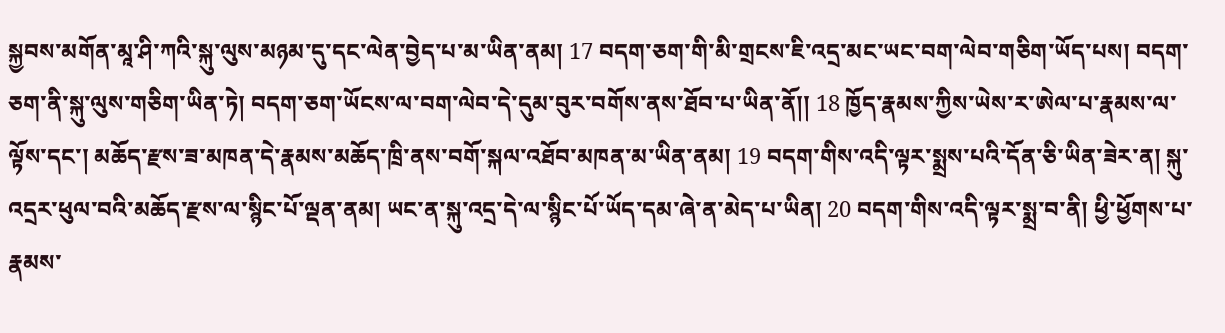སྐྱབས་མགོན་མཱ་ཤི་ཀའི་སྐུ་ལུས་མཉམ་དུ་དང་ལེན་བྱེད་པ་མ་ཡིན་ནམ། 17 བདག་ཅག་གི་མི་གྲངས་ཇི་འདྲ་མང་ཡང་བག་ལེབ་གཅིག་ཡོད་པས། བདག་ཅག་ནི་སྐུ་ལུས་གཅིག་ཡིན་ཏེ། བདག་ཅག་ཡོངས་ལ་བག་ལེབ་དེ་དུམ་བུར་བགོས་ནས་ཐོབ་པ་ཡིན་ནོ།། 18 ཁྱོད་རྣམས་ཀྱིས་ཡེས་ར་ཨེལ་པ་རྣམས་ལ་ལྟོས་དང་། མཆོད་རྫས་ཟ་མཁན་དེ་རྣམས་མཆོད་ཁྲི་ནས་བགོ་སྐལ་འཐོབ་མཁན་མ་ཡིན་ནམ། 19 བདག་གིས་འདི་ལྟར་སྨྲས་པའི་དོན་ཅི་ཡིན་ཟེར་ན། སྐུ་འདྲར་ཕུལ་བའི་མཆོད་རྫས་ལ་སྙིང་པོ་ལྡན་ནམ། ཡང་ན་སྐུ་འདྲ་དེ་ལ་སྙིང་པོ་ཡོད་དམ་ཞེ་ན་མེད་པ་ཡིན། 20 བདག་གིས་འདི་ལྟར་སྨྲ་བ་ནི། ཕྱི་ཕྱོགས་པ་རྣམས་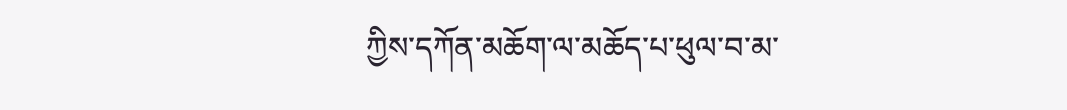ཀྱིས་དཀོན་མཆོག་ལ་མཆོད་པ་ཕུལ་བ་མ་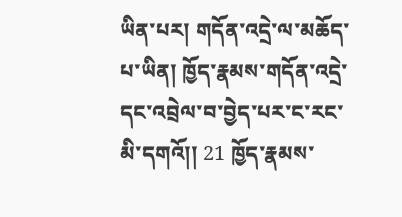ཡིན་པར། གདོན་འདྲེ་ལ་མཆོད་པ་ཡིན། ཁྱོད་རྣམས་གདོན་འདྲེ་དང་འབྲེལ་བ་བྱེད་པར་ང་རང་མི་དགའོ།། 21 ཁྱོད་རྣམས་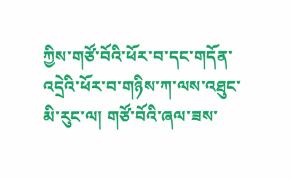ཀྱིས་གཙོ་བོའི་ཕོར་བ་དང་གདོན་འདྲེའི་ཕོར་བ་གཉིས་ཀ་ལས་འཐུང་མི་རུང་ལ། གཙོ་བོའི་ཞལ་ཟས་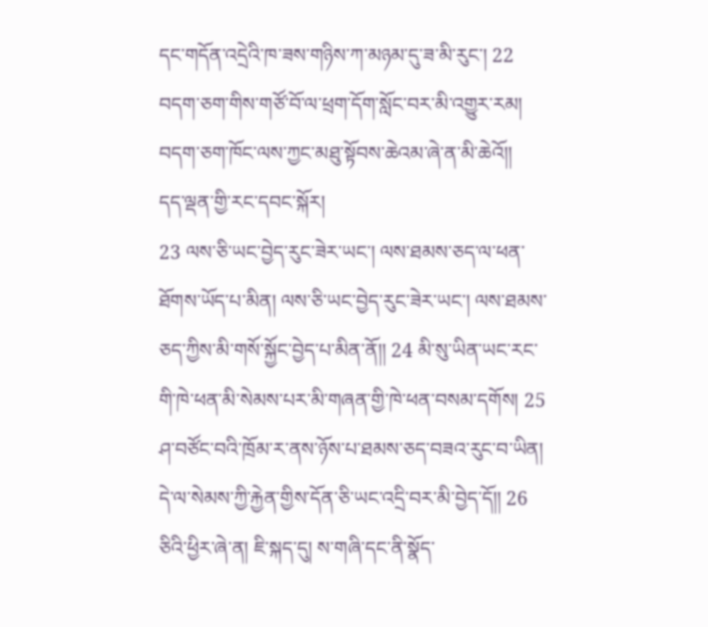དང་གདོན་འདྲེའི་ཁ་ཟས་གཉིས་ཀ་མཉམ་དུ་ཟ་མི་རུང་། 22 བདག་ཅག་གིས་གཙོ་བོ་ལ་ཕྲག་དོག་སློང་བར་མི་འགྱུར་རམ། བདག་ཅག་ཁོང་ལས་ཀྱང་མཐུ་སྟོབས་ཆེའམ་ཞེ་ན་མི་ཆེའོ།།
དད་ལྡན་གྱི་རང་དབང་སྐོར།
23 ལས་ཅི་ཡང་བྱེད་རུང་ཟེར་ཡང་། ལས་ཐམས་ཅད་ལ་ཕན་ཐོགས་ཡོད་པ་མིན། ལས་ཅི་ཡང་བྱེད་རུང་ཟེར་ཡང་། ལས་ཐམས་ཅད་ཀྱིས་མི་གསོ་སྐྱོང་བྱེད་པ་མིན་ནོ།། 24 མི་སུ་ཡིན་ཡང་རང་གི་ཁེ་ཕན་མི་སེམས་པར་མི་གཞན་གྱི་ཁེ་ཕན་བསམ་དགོས། 25 ཤ་བཙོང་བའི་ཁྲོམ་ར་ནས་ཉོས་པ་ཐམས་ཅད་བཟའ་རུང་བ་ཡིན། དེ་ལ་སེམས་ཀྱི་རྐྱེན་གྱིས་དོན་ཅི་ཡང་འདྲི་བར་མི་བྱེད་དོ།། 26 ཅིའི་ཕྱིར་ཞེ་ན། ཇི་སྐད་དུ། ས་གཞི་དང་ནི་སྣོད་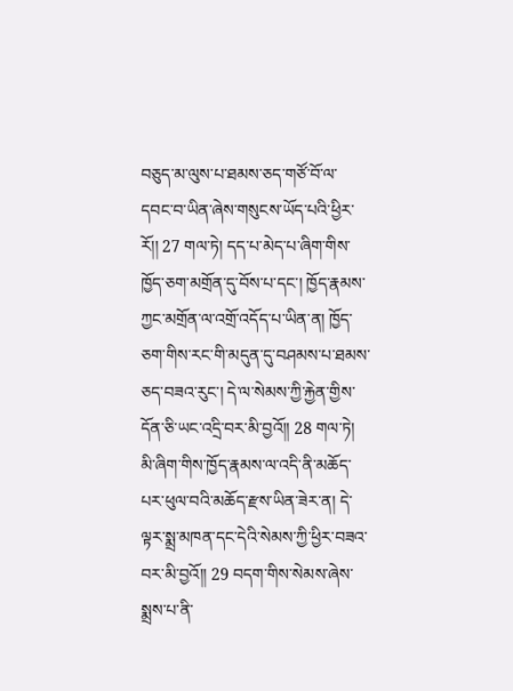བཅུད་མ་ལུས་པ་ཐམས་ཅད་གཙོ་བོ་ལ་དབང་བ་ཡིན་ཞེས་གསུངས་ཡོད་པའི་ཕྱིར་རོ།། 27 གལ་ཏེ། དད་པ་མེད་པ་ཞིག་གིས་ཁྱོད་ཅག་མགྲོན་དུ་བོས་པ་དང་། ཁྱོད་རྣམས་ཀྱང་མགྲོན་ལ་འགྲོ་འདོད་པ་ཡིན་ན། ཁྱོད་ཅག་གིས་རང་གི་མདུན་དུ་བཤམས་པ་ཐམས་ཅད་བཟའ་རུང་། དེ་ལ་སེམས་ཀྱི་རྐྱེན་གྱིས་དོན་ཅི་ཡང་འདྲི་བར་མི་བྱའོ།། 28 གལ་ཏེ། མི་ཞིག་གིས་ཁྱོད་རྣམས་ལ་འདི་ནི་མཆོད་པར་ཕུལ་བའི་མཆོད་རྫས་ཡིན་ཟེར་ན། དེ་ལྟར་སྨྲ་མཁན་དང་དེའི་སེམས་ཀྱི་ཕྱིར་བཟའ་བར་མི་བྱའོ།། 29 བདག་གིས་སེམས་ཞེས་སྨྲས་པ་ནི་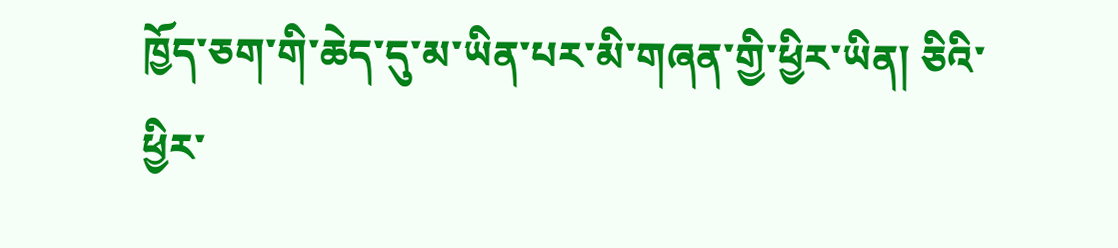ཁྱོད་ཅག་གི་ཆེད་དུ་མ་ཡིན་པར་མི་གཞན་གྱི་ཕྱིར་ཡིན། ཅིའི་ཕྱིར་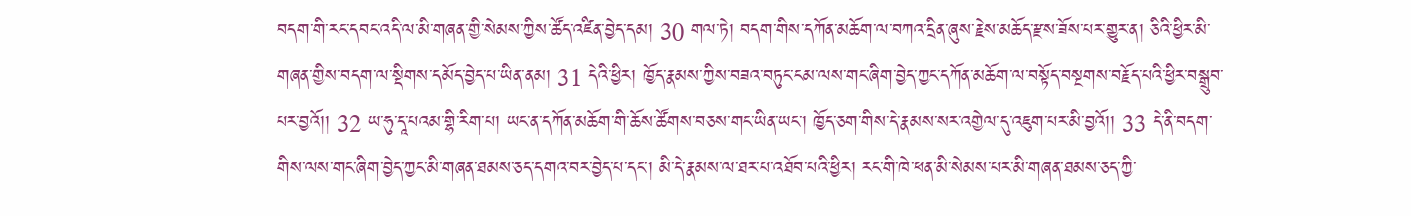བདག་གི་རང་དབང་འདི་ལ་མི་གཞན་གྱི་སེམས་ཀྱིས་ཚོད་འཛིན་བྱེད་དམ། 30 གལ་ཏེ། བདག་གིས་དཀོན་མཆོག་ལ་བཀའ་དྲིན་ཞུས་རྗེས་མཆོད་རྫས་ཟོས་པར་གྱུར་ན། ཅིའི་ཕྱིར་མི་གཞན་གྱིས་བདག་ལ་སྡིགས་དམོད་བྱེད་པ་ཡིན་ནམ། 31 དེའི་ཕྱིར། ཁྱོད་རྣམས་ཀྱིས་བཟའ་བཏུང་ངམ་ལས་གང་ཞིག་བྱེད་ཀྱང་དཀོན་མཆོག་ལ་བསྟོད་བསྔགས་བརྗོད་པའི་ཕྱིར་བསྒྲུབ་པར་བྱའོ།། 32 ཡ་ཧུ་དཱ་པའམ་གྷི་རིག་པ། ཡང་ན་དཀོན་མཆོག་གི་ཆོས་ཚོགས་བཅས་གང་ཡིན་ཡང་། ཁྱོད་ཅག་གིས་དེ་རྣམས་སར་འགྱེལ་དུ་འཇུག་པར་མི་བྱའོ།། 33 དེ་ནི་བདག་གིས་ལས་གང་ཞིག་བྱེད་ཀྱང་མི་གཞན་ཐམས་ཅད་དགའ་བར་བྱེད་པ་དང་། མི་དེ་རྣམས་ལ་ཐར་པ་འཐོབ་པའི་ཕྱིར། རང་གི་ཁེ་ཕན་མི་སེམས་པར་མི་གཞན་ཐམས་ཅད་ཀྱི་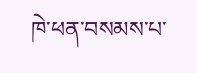ཁེ་ཕན་བསམས་པ་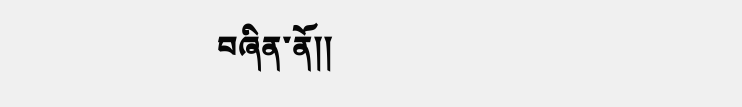བཞིན་ནོ།།